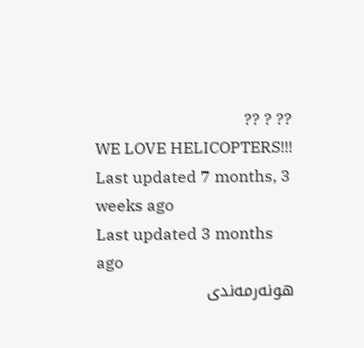?? ? ??
WE LOVE HELICOPTERS!!!
Last updated 7 months, 3 weeks ago
Last updated 3 months ago
هونەرمەندی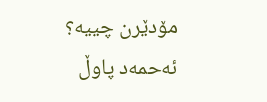مۆدێرن چییە؟
ئەحمەد پاوڵ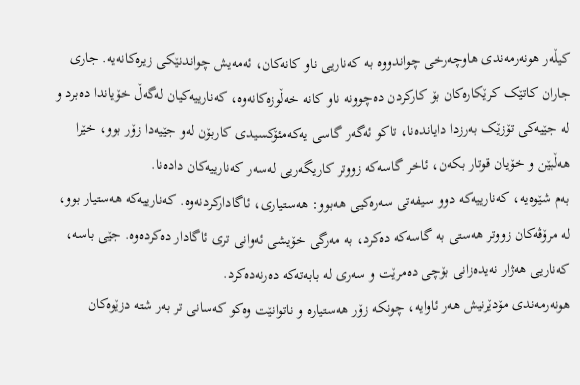کیڵەر هونەرمەندی هاوچەرخی چواندووە بە کەناریی ناو کانەکان، ئەمەیش چواندنێکی زیرەکانەیە. جاری جاران کاتێک کرێکارەکان بۆ کارکردن دەچوونە ناو کانە خەڵوزەکانەوە، کەنارییەکیان لەگەڵ خۆیاندا دەبرد و لە جێیەکی تۆزێک بەرزدا دایاندەنا، تاکو ئەگەر گاسی یەکەمئۆکسیدی کاربۆن لەو جێیەدا زۆر بوو، خێرا هەڵبێن و خۆیان قوتار بکەن، ئاخر گاسەکە زووتر کاریگەریی لەسەر کەنارییەکان دادەنا.
بەم شێوەیە، کەنارییەکە دوو سیفەتی سەرەکیی هەبوو: هەستیاری، ئاگادارکردنەوە. کەنارییەکە هەستیار بوو، لە مرۆڤەکان زووتر هەستی بە گاسەکە دەکرد، بە مەرگی خۆیشی ئەوانی تری ئاگادار دەکردەوە. جێی باسە، کەناریی هەژار نەیدەزانی بۆچی دەمرێت و سەری لە بابەتەکە دەرنەدەکرد.
هونەرمەندی مۆدێرنیش هەر ئاوایە، چونکە زۆر هەستیارە و ناتوانێت وەکو کەسانی تر بەر شتە دزێوەکان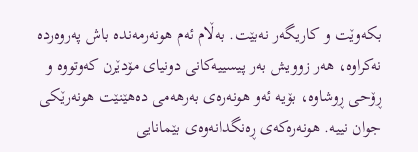بکەوێت و کاریگەر نەبێت. بەڵام ئەم هونەرمەندە باش پەروەردە نەکراوە، هەر زوویش بەر پیسییەکانی دونیای مۆدێرن کەوتووە و ڕۆحی ڕوشاوە، بۆیە ئەو هونەرەی بەرهەمی دەهێنێت هونەرێکی جوان نییە. هونەرەکەی ڕەنگدانەوەی بێمانایی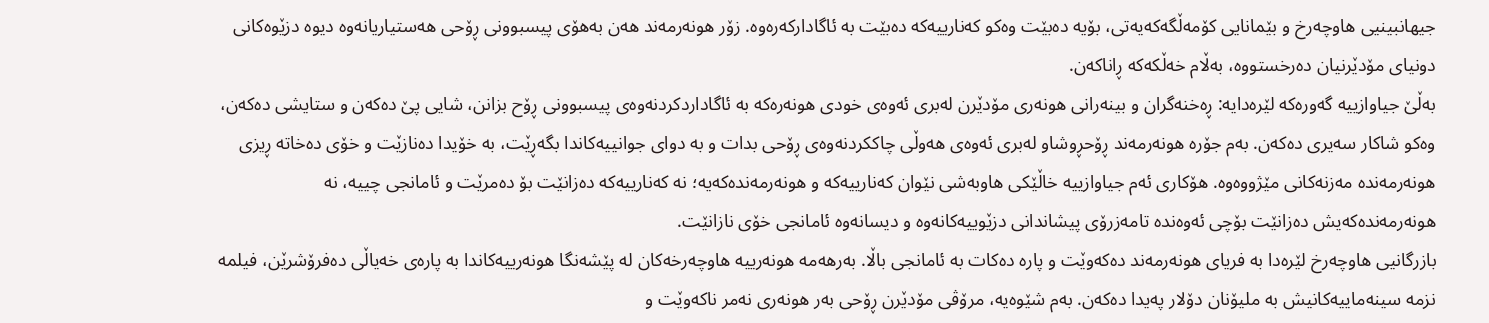جیهانبینیی هاوچەرخ و بێمانایی کۆمەڵگەکەیەتی، بۆیە دەبێت وەکو کەنارییەکە دەبێت بە ئاگادارکەرەوە. زۆر هونەرمەند هەن بەهۆی پیسبوونی ڕۆحی هەستیاریانەوە دیوە دزێوەکانی دونیای مۆدێرنیان دەرخستووە، بەڵام خەڵکەکە ڕاناکەن.
بەڵێ جیاوازییە گەورەکە لێرەدایە: ڕەخنەگران و بینەرانی هونەری مۆدێرن لەبری ئەوەی خودی هونەرەکە بە ئاگاداردکردنەوەی پیسبوونی ڕۆح بزانن، شایی پێ دەکەن و ستایشی دەکەن، وەکو شاکار سەیری دەکەن. بەم جۆرە هونەرمەند ڕۆحڕوشاو لەبری ئەوەی هەوڵی چاککردنەوەی ڕۆحی بدات و بە دوای جوانییەکاندا بگەڕێت، بە خۆیدا دەنازێت و خۆی دەخاتە ڕیزی هونەرمەندە مەزنەکانی مێژووەوە. هۆکاری ئەم جیاوازییە خاڵێکی هاوبەشی نێوان کەنارییەکە و هونەرمەندەکەیە؛ نە کەنارییەکە دەزانێت بۆ دەمرێت و ئامانجی چییە، نە هونەرمەندەکەیش دەزانێت بۆچی ئەوەندە تامەزرۆی پیشاندانی دزێوییەکانەوە و دیسانەوە ئامانجی خۆی نازانێت.
بازرگانیی هاوچەرخ لێرەدا بە فریای هونەرمەند دەکەوێت و پارە دەکات بە ئامانجی باڵا. بەرهەمە هونەرییە هاوچەرخەکان لە پێشەنگا هونەرییەکاندا بە پارەی خەیاڵی دەفرۆشرێن، فیلمە نزمە سینەماییەکانیش بە ملیۆنان دۆلار پەیدا دەکەن. بەم شێوەیە، مرۆڤی مۆدێرن ڕۆحی بەر هونەری نەمر ناکەوێت و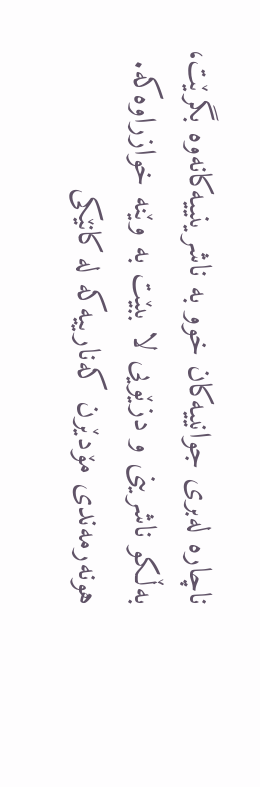ناچارە لەبری جوانییەکان خوو بە ناشرینییەکانەوە بگرێت، بەڵکو ناشرینی و دزێویی لا ببێت بە وێنە خوازراوەکە.
هونەرمەندی مۆدێرن کەنارییەکە لە کانێکی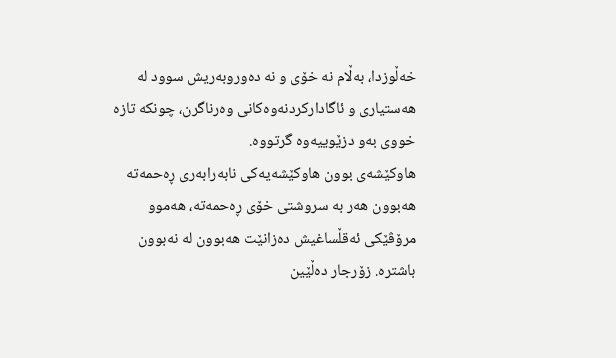خەڵوزدا، بەڵام نە خۆی و نە دەوروبەریش سوود لە هەستیاری و ئاگادارکردنەوەکانی وەرناگرن، چونکە تازە خووی بەو دزێوییەوە گرتووە.
هاوکێشەی بوون هاوکێشەیەکی نابەرابەری ڕەحمەتە
هەبوون هەر بە سروشتی خۆی ڕەحمەتە، هەموو مرۆڤێکی ئەقڵساغیش دەزانێت هەبوون لە نەبوون باشترە. زۆرجار دەڵێین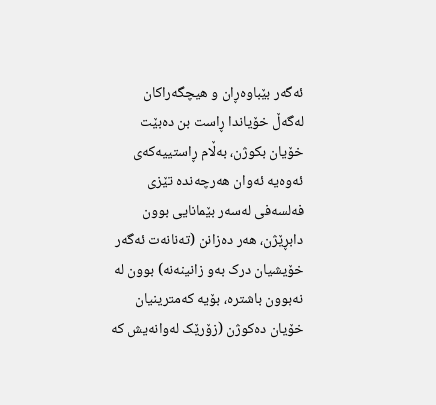ئەگەر بێباوەڕان و هیچگەراکان لەگەڵ خۆیاندا ڕاست بن دەبێت خۆیان بکوژن، بەڵام ڕاستییەکەی ئەوەیە ئەوان هەرچەندە تێزی فەلسەفی لەسەر بێمانایی بوون دابڕێژن، هەر دەزانن (تەنانەت ئەگەر خۆیشیان درک بەو زانینەنە) بوون لە نەبوون باشترە، بۆیە کەمترینیان خۆیان دەکوژن (زۆرێک لەوانەیش کە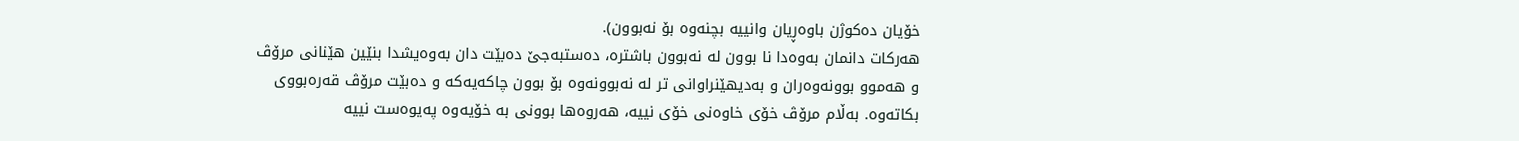خۆیان دەکوژن باوەڕیان وانییە بچنەوە بۆ نەبوون).
هەرکات دانمان بەوەدا نا بوون لە نەبوون باشترە، دەستبەجێ دەبێت دان بەوەیشدا بنێین هێنانی مرۆڤ و هەموو بوونەوەران و بەدیهێنراوانی تر لە نەبوونەوە بۆ بوون چاکەیەکە و دەبێت مرۆڤ قەرەبووی بکاتەوە. بەڵام مرۆڤ خۆی خاوەنی خۆی نییە، هەروەها بوونی بە خۆیەوە پەیوەست نییە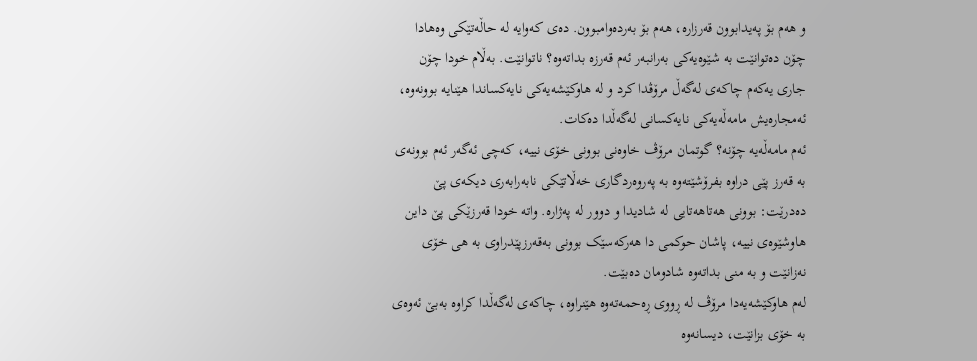و هەم بۆ پەیدابوون قەرزارە، هەم بۆ بەردەوامبوون. دەی کەوایە لە حاڵەتێکی وەهادا چۆن دەتوانێت بە شێوەیەکی بەرانبەر ئەم قەرزە بداتەوە؟ ناتوانێت. بەڵام خودا چۆن جاری یەکەم چاکەی لەگەڵ مرۆڤدا کرد و لە هاوکێشەیەکی نایەکساندا هێنایە بوونەوە، ئەمجارەیش مامەڵەیەکی نایەکسانی لەگەڵدا دەکات.
ئەم مامەڵەیە چۆنە؟ گوتمان مرۆڤ خاوەنی بوونی خۆی نییە، کەچی ئەگەر ئەم بوونەی بە قەرز پێی دراوە بفرۆشێتەوە بە پەروەردگاری خەڵاتێکی نابەرابەری دیکەی پێ دەدرێت: بوونی هەتاهەتایی لە شادیدا و دوور لە پەژارە. واتە خودا قەرزێکی پێ داین هاوشێوەی نییە، پاشان حوکمی دا هەرکەسێک بوونی بەقەرزپێدراوی بە هی خۆی نەزانێت و بە منی بداتەوە شادومان دەبێت.
لەم هاوکێشەیەدا مرۆڤ لە ڕووی ڕەحمەتەوە هێنراوە، چاکەی لەگەڵدا کراوە بەبێ ئەوەی بە خۆی بزانێت، دیسانەوە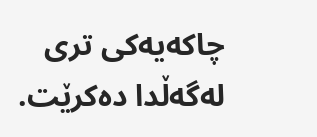چاکەیەکی تری لەگەڵدا دەکرێت.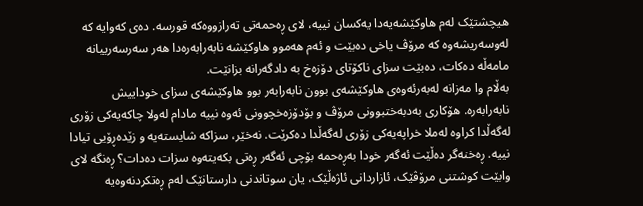هیچشتێک لەم هاوکێشەیەدا یەکسان نییە، لای ڕەحمەتی تەرازووەکە قورسە. دەی کەوایە کە لەوسەریشەوە کە مرۆڤ یاخی دەبێت و ئەم هەموو هاوکێشە نابەرابەرەدا هەر سەرسەرییانە مامەڵە دەکات، دەبێت سزای ناکۆتای دۆزەخ بە دادگەرانە بزانێت.
بەڵام وا مەزانە لەبەرئەوەی هاوکێشەی بوون نابەرابەر بوو هاوکێشەی سزای خوداییش نابەرابەرە. هۆکاری بەدبەختبوونی مرۆڤ و بۆدۆزەخچوونی ئەوە نییە مادام لەولا چاکەیەکی زۆری لەگەڵدا کراوە لەملا خراپەیەکی زۆری لەگەڵدا دەکرێت. نەخێر، سزاکە شایستەیە و زێدەڕۆیی تیادا نییە. ڕەخنەگر دەڵێت ئەگەر خودا بەڕەحمە بۆچی ئەگەر ڕەتی بکەیتەوە سزات دەدات؟ ڕەنگە لای وابێت کوشتنی مرۆڤێک، ئازاردانی ئاژەڵێک، یان سوتاندنی دارستانێک لەم ڕەتکردنەوەیە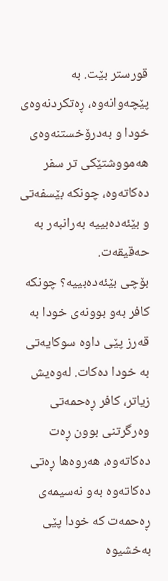قورستر بێت. بە پێچەوانەوە، ڕەتکردنەوەی خودا و بەدرۆخستنەوەی هەمووشتێکی تر سفر دەکاتەوە، چونکە بێسفەتی و بێئەدەبییە بەرانبەر بە حەقیقەت.
بۆچی بێئەدەبییە؟ چونکە کافر بەو بوونەی خودا بە قەرز پێی داوە سوکایەتی بە خودا دەکات. لەوەیش زیاتر، کافر ڕەحمەتی وەرگرتنی بوون ڕەت دەکاتەوە، هەروەها ڕەتی دەکاتەوە بەو نەسیمەی ڕەحمەت کە خودا پێی بەخشیوە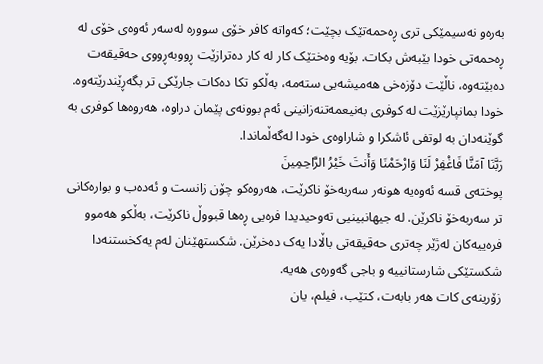بەرەو نەسیمێکی تری ڕەحمەتێک بچێت؛ کەواتە کافر خۆی سوورە لەسەر ئەوەی خۆی لە ڕەحمەتی خودا بێبەش بکات. بۆیە وەختێک کار لە کار دەترازێت ڕووبەڕووی حەقیقەت دەبێتەوە، ناڵێت دۆزەخی هەمیشەیی ستەمە، بەڵکو تکا دەکات جارێکی تر بگەڕێندرێتەوە.
خودا بمانپارێزێت لە کوفری بەنیعمەتنەزانینی ئەم بوونەی پێمان دراوە، هەروەها کوفری بە گوێنەدان بە لوتفی ئاشکرا و شاراوەی خودا لەگەڵماندا.
رَبَّنَا آمَنَّا فَاغْفِرْ لَنَا وَارْحَمْنَا وَأَنتَ خَيْرُ الرَّاحِمِينَ
پوختەی قسە ئەوەیە هونەر سەربەخۆ ناکرێت، هەروەکو چۆن زانست و ئەدەب و بوارەکانی تر سەربەخۆ ناکرێن. لە جیهانبینیی تەوحیدیدا فرەیی ڕەها قبووڵ ناکرێت، بەڵکو هەموو فرەییەکان لەژێر چەتری حەقیقەتی باڵادا یەک دەخرێن. شکستهێنان لەم یەکخستنەدا شکستێکی شارستانییە و باجی گەورەی هەیە.
زۆرینەی کات هەر بابەت، کتێب، فیلم، یان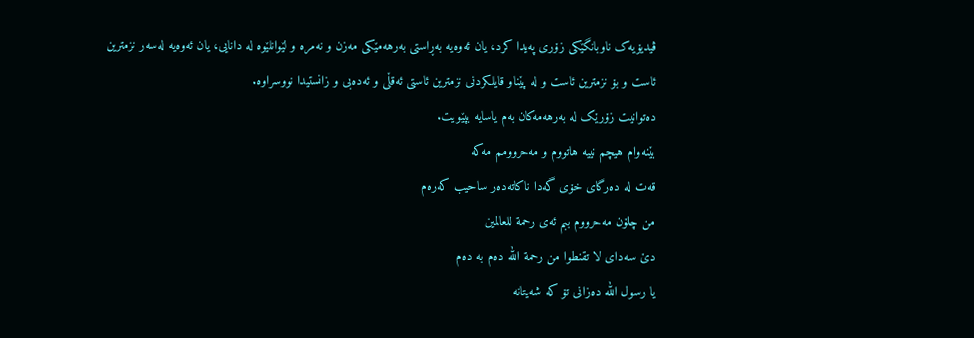ڤیدیۆیەک ناوبانگێکی زۆری پەیدا کرد، یان ئەوەیە بەڕاستی بەرهەمێکی مەزن و نەمرە و لێوانلێوە لە دانایی، یان ئەوەیە لەسەر نزمترین ئاست و بۆ نزمترین ئاست و لە پێناو قایلکردنی نزمترین ئاستی ئەقڵی و ئەدەبی و زانستیدا نووسراوە.
دەتوانیت زۆرێک لە بەرهەمەکان بەم یاسایە بپێویت.
بێنەوام هیچم نییە هاتووم و مەحروومم مەکە
قەت لە دەرگای خۆی گەدا ناکاتەدەر ساحیب کەرەم
من چلۆن مەحرووم ببم ئەی رحمة للعالمین
دێ سەدای لا تقنطوا من رحمة الله دەم بە دەم
یا رسول الله دەزانی تۆ کە شەیتانە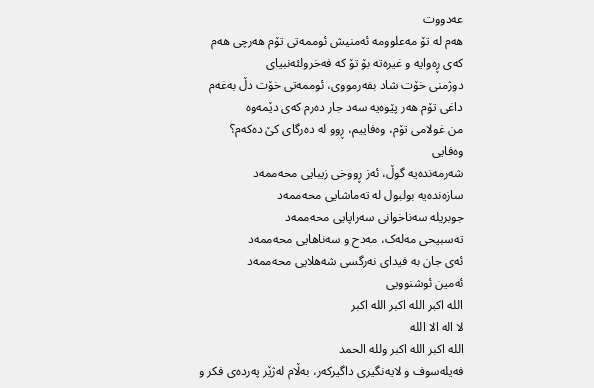عەدووت
هەم لە تۆ مەعلوومە ئەمنیش ئوممەتی تۆم هەرچی هەم
کەی ڕەوایە و غیرەتە بۆ تۆ کە فەخرولئەنبیای
دوژمنی خۆت شاد بفەرمووی، ئوممەتی خۆت دڵ بەغەم
داغی تۆم هەر پێوەیە سەد جار دەرم کەی دێمەوە
من غولامی تۆم، وەفاییم، ڕوو لە دەرگای کێ دەکەم؟
وەفایی
شەرمەندەیە گوڵ، ئەز ڕووخی زیبایی محەممەد
سازەندەیە بولبول لە تەماشایی محەممەد
جوبریلە سەناخوانی سەراپایی محەممەد
تەسبیحی مەلەک، مەدح و سەناهایی محەممەد
ئەی جان بە فیدای نەرگسی شەهلایی محەممەد
ئەمین ئوشنوویی
الله اکبر الله اکبر الله اکبر
لا اله الا الله
الله اکبر الله اکبر ولله الحمد
فەیلەسوف و لایەنگیری داگیرکەر، بەڵام لەژێر پەردەی فکر و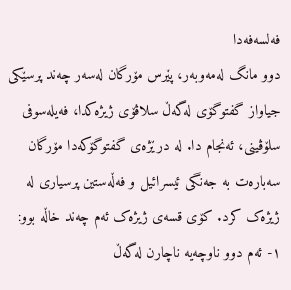فەلسەفەدا
دوو مانگ لەمەوبەر، پێرس مۆرگان لەسەر چەند پرسێکی جیاواز گفتوگۆی لەگەڵ سلاڤۆی ژیژەکدا، فەیلەسوفی سلۆڤینی، ئەنجام دا. لە درێژەی گفتوگۆکەدا مۆرگان سەبارەت بە جەنگی ئیسرائیل و فەڵەستین پرسیاری لە ژیژەک کرد. کۆی قسەی ژیژەک ئەم چەند خاڵە بوو:
١- ئەم دوو ناوچەیە ناچارن لەگەڵ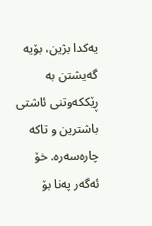یەکدا بژین، بۆیە گەیشتن بە ڕێککەوتنی ئاشتی باشترین و تاکە چارەسەرە. خۆ ئەگەر پەنا بۆ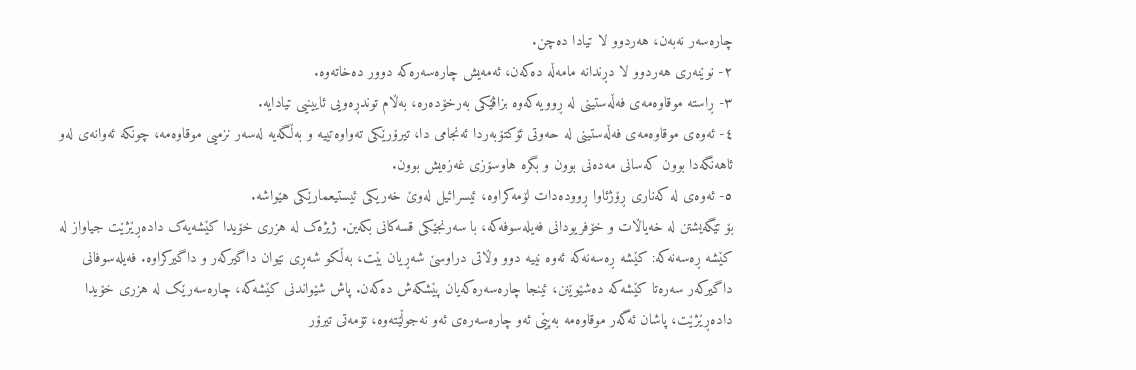چارەسەر نەبەن، هەردوو لا تیادا دەچن.
٢- نوێنەری هەردوو لا دڕندانە مامەڵە دەکەن، ئەمەیش چارەسەرەکە دوور دەخاتەوە.
٣- ڕاستە موقاوەمەی فەڵەستینی لە ڕوویەکەوە بزاڤێکی بەرخۆدەرە، بەڵام توندڕەویی ئایینیی تیادایە.
٤- ئەوەی موقاوەمەی فەڵەستینی لە حەوتی ئۆکتۆبەردا ئەنجامی دا، تیرۆرێکی تەواوەتییە و بەڵگەیە لەسەر نزمیی موقاوەمە، چونکە ئەوانەی لەو ئاهەنگەدا بوون کەسانی مەدەنی بوون و بگرە هاوسۆزی غەزەیش بوون.
٥- ئەوەی لە کەناری ڕۆژئاوا ڕوودەدات لۆمەکراوە، ئیسرائیل لەوێ خەریکی ئیستیعمارێکی هێواشە.
بۆ تێگەیشتن لە خەیاڵات و خۆفریودانی فەیلەسوفەکە، با سەرنجێکی قسەکانی بکەین. ژیژەک لە هزری خۆیدا کێشەیەک دادەڕێژێت جیاواز لە کێشە ڕەسەنەکە: کێشە ڕەسەنەکە ئەوە نییە دوو وڵاتی دراوسێ شەڕیان بێت، بەڵکو شەڕی نێوان داگیرکەر و داگیرکراوە. فەیلەسوفانی داگیرکەر سەرەتا کێشەکە دەشێوێنن، ئینجا چارەسەرەکەیان پێشکەش دەکەن. پاش شێواندنی کێشەکە، چارەسەرێک لە هزری خۆیدا دادەڕێژێت، پاشان ئەگەر موقاوەمە بەپێی ئەو چارەسەرەی ئەو نەجوڵێتەوە، تۆمەتی تیرۆر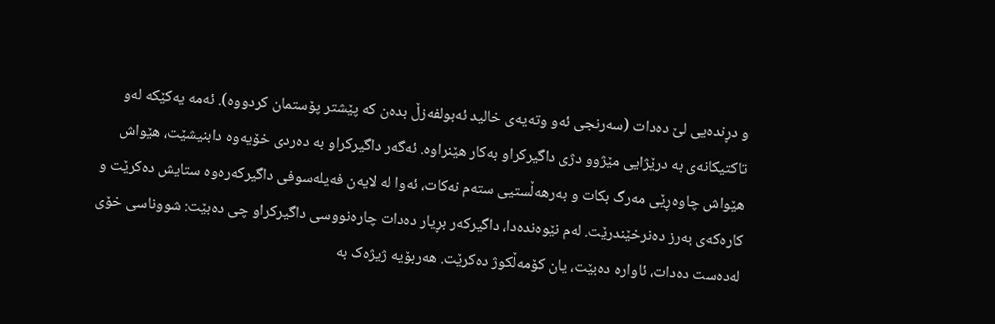و دڕندەیی لێ دەدات (سەرنجی ئەو وتەیەی خالید ئەبولفەزڵ بدەن کە پێشتر پۆستمان کردووە). ئەمە یەکێکە لەو تاکتیکانەی بە درێژایی مێژوو دژی داگیرکراو بەکار هێنراوە. ئەگەر داگیرکراو بە دەردی خۆیەوە دابنیشێت، هێواش هێواش چاوەڕێی مەرگ بکات و بەرهەڵستیی ستەم نەکات، ئەوا لە لایەن فەیلەسوفی داگیرکەرەوە ستایش دەکرێت و کارەکەی بەرز دەنرخێندرێت. لەم نێوەندەدا، داگیرکەر بڕیار دەدات چارەنووسی داگیرکراو چی دەبێت: شووناسی خۆی لەدەست دەدات، ئاوارە دەبێت، یان کۆمەڵکوژ دەکرێت. هەربۆیە ژیژەک بە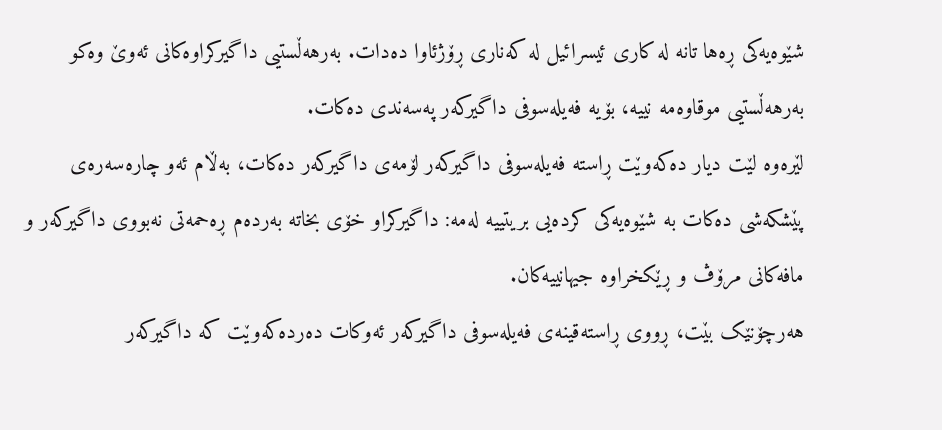شێوەیەکی ڕەها تانە لە کاری ئیسرائیل لە کەناری ڕۆژئاوا دەدات. بەرهەڵستیی داگیرکراوەکانی ئەوێ وەکو بەرهەڵستیی موقاوەمە نییە، بۆیە فەیلەسوفی داگیرکەر پەسەندی دەکات.
لێرەوە لێت دیار دەکەوێت ڕاستە فەیلەسوفی داگیرکەر لۆمەی داگیرکەر دەکات، بەڵام ئەو چارەسەرەی پێشکەشی دەکات بە شێوەیەکی کردەیی بریتییە لەمە: داگیرکراو خۆی بخاتە بەردەم ڕەحمەتی نەبووی داگیرکەر و مافەکانی مرۆڤ و ڕێکخراوە جیهانییەکان.
هەرچۆنێک بێت، ڕووی ڕاستەقینەی فەیلەسوفی داگیرکەر ئەوکات دەردەکەوێت کە داگیرکەر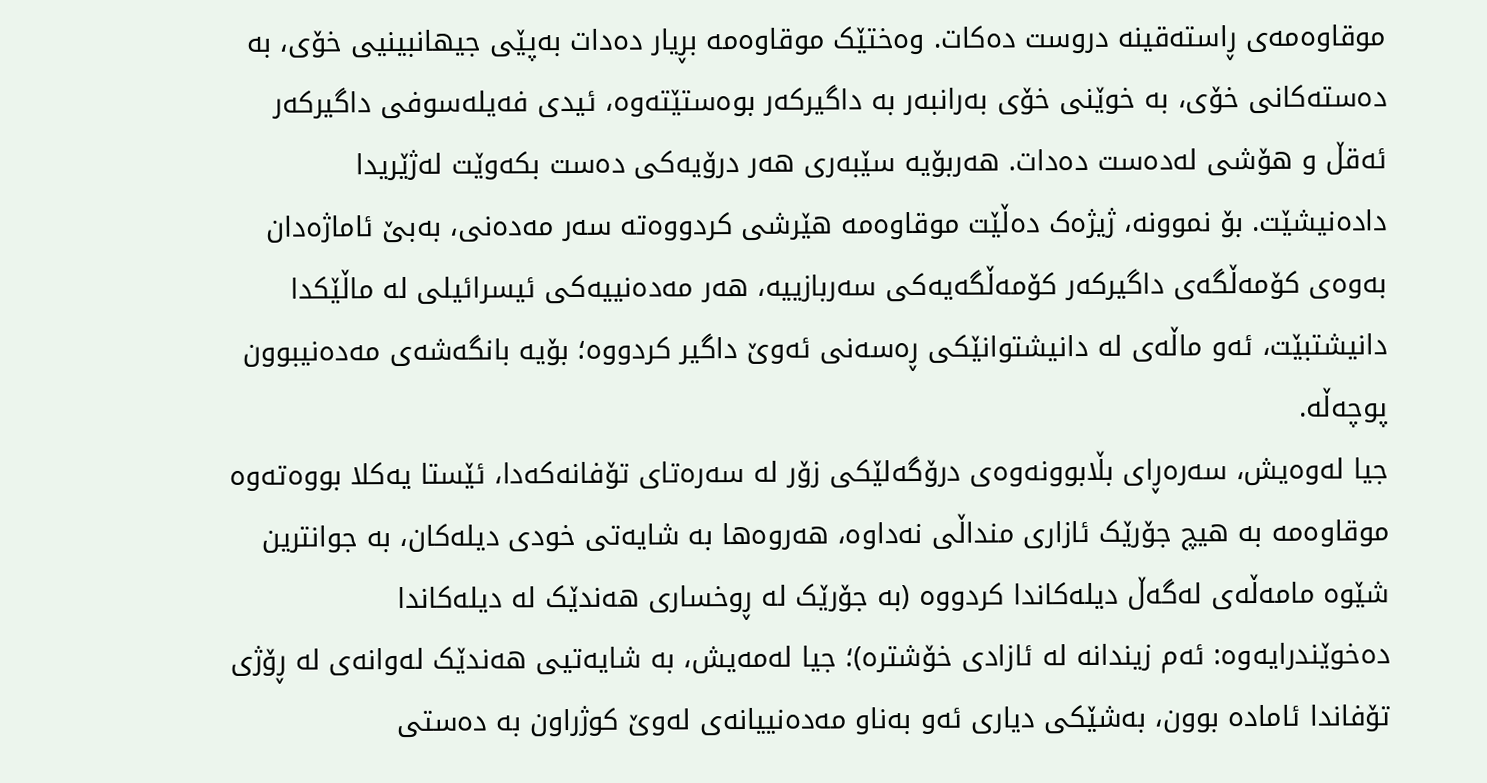موقاوەمەی ڕاستەقینە دروست دەکات. وەختێک موقاوەمە بڕیار دەدات بەپێی جیهانبینیی خۆی، بە دەستەکانی خۆی، بە خوێنی خۆی بەرانبەر بە داگیرکەر بوەستێتەوە، ئیدی فەیلەسوفی داگیرکەر ئەقڵ و هۆشی لەدەست دەدات. هەربۆیە سێبەری هەر درۆیەکی دەست بکەوێت لەژێریدا دادەنیشێت. بۆ نموونە، ژیژەک دەڵێت موقاوەمە هێرشی کردووەتە سەر مەدەنی، بەبێ ئاماژەدان بەوەی کۆمەڵگەی داگیرکەر کۆمەڵگەیەکی سەربازییە، هەر مەدەنییەکی ئیسرائیلی لە ماڵێکدا دانیشتبێت، ئەو ماڵەی لە دانیشتوانێکی ڕەسەنی ئەوێ داگیر کردووە؛ بۆیە بانگەشەی مەدەنیبوون پوچەڵە.
جیا لەوەیش، سەرەڕای بڵابوونەوەی درۆگەلێکی زۆر لە سەرەتای تۆفانەکەدا، ئێستا یەکلا بووەتەوە موقاوەمە بە هیچ جۆرێک ئازاری منداڵی نەداوە، هەروەها بە شایەتی خودی دیلەکان، بە جوانترین شێوە مامەڵەی لەگەڵ دیلەکاندا کردووە (بە جۆرێک لە ڕوخساری هەندێک لە دیلەکاندا دەخوێندرایەوە: ئەم زیندانە لە ئازادی خۆشترە)؛ جیا لەمەیش، بە شایەتیی هەندێک لەوانەی لە ڕۆژی تۆفاندا ئامادە بوون، بەشێکی دیاری ئەو بەناو مەدەنییانەی لەوێ کوژراون بە دەستی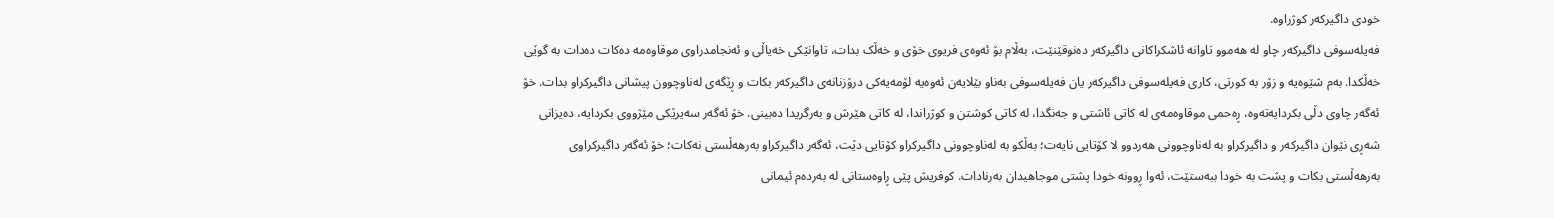خودی داگیرکەر کوژراوە.
فەیلەسوفی داگیرکەر چاو لە هەموو تاوانە ئاشکراکانی داگیرکەر دەنوقێنێت، بەڵام بۆ ئەوەی فریوی خۆی و خەڵک بدات، تاوانێکی خەیاڵی و ئەنجامدراوی موقاوەمە دەکات دەدات بە گوێی خەڵکدا. بەم شێوەیە و زۆر بە کورتی، کاری فەیلەسوفی داگیرکەر یان فەیلەسوفی بەناو بێلایەن ئەوەیە لۆمەیەکی درۆزنانەی داگیرکەر بکات و ڕێگەی لەناوچوون پیشانی داگیرکراو بدات. خۆ ئەگەر چاوی دڵی بکردایەتەوە، ڕەحمی موقاوەمەی لە کاتی ئاشتی و جەنگدا، لە کاتی کوشتن و کوژراندا، لە کاتی هێرش و بەرگریدا دەبینی. خۆ ئەگەر سەیرێکی مێژووی بکردایە، دەیزانی شەڕی نێوان داگیرکەر و داگیرکراو بە لەناوچوونی هەردوو لا کۆتایی نایەت؛ بەڵکو بە لەناوچوونی داگیرکراو کۆتایی دێت، ئەگەر داگیرکراو بەرهەڵستی نەکات؛ خۆ ئەگەر داگیرکراوی بەرهەڵستی بکات و پشت بە خودا ببەستێت، ئەوا ڕوونە خودا پشتی موجاهیدان بەرنادات. کوفریش پێی ڕاوەستانی لە بەردەم ئیمانی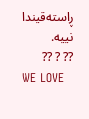ڕاستەقیندا نییە.
?? ? ??
WE LOVE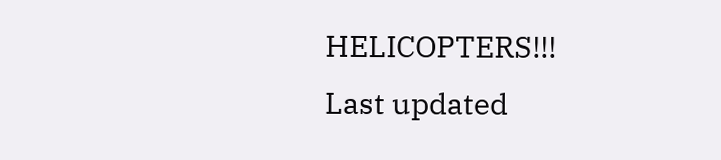HELICOPTERS!!!
Last updated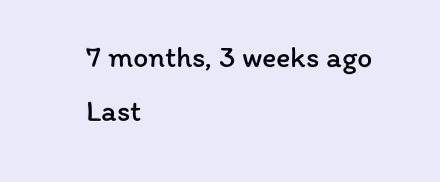7 months, 3 weeks ago
Last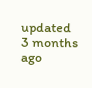updated 3 months ago